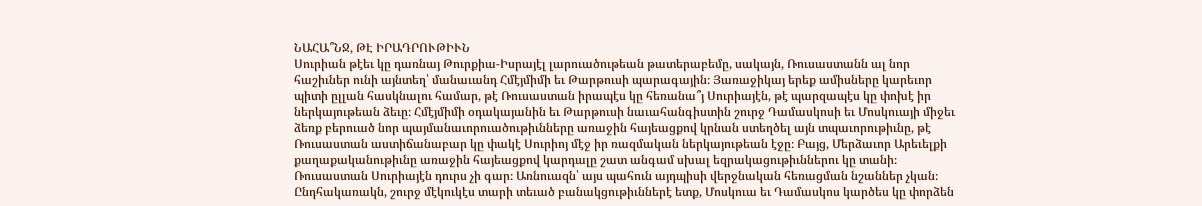ՆԱՀԱ՞ՆՋ, ԹԷ ԻՐԱԴՐՈՒԹԻՒՆ
Սուրիան թէեւ կը դառնայ Թուրքիա-Իսրայէլ լարուածութեան թատերաբեմը, սակայն, Ռուսաստանն ալ նոր հաշիւներ ունի այնտեղ՝ մանաւանդ Հմէյմիմի եւ Թարթուսի պարագային։ Յառաջիկայ երեք ամիսները կարեւոր պիտի ըլլան հասկնալու համար, թէ Ռուսաստան իրապէս կը հեռանա՞յ Սուրիայէն, թէ պարզապէս կը փոխէ իր ներկայութեան ձեւը։ Հմէյմիմի օդակայանին եւ Թարթուսի նաւահանգիստին շուրջ Դամասկոսի եւ Մոսկուայի միջեւ ձեռք բերուած նոր պայմանաւորուածութիւնները առաջին հայեացքով կրնան ստեղծել այն տպաւորութիւնը, թէ Ռուսաստան աստիճանաբար կը փակէ Սուրիոյ մէջ իր ռազմական ներկայութեան էջը։ Բայց, Մերձաւոր Արեւելքի քաղաքականութիւնը առաջին հայեացքով կարդալը շատ անգամ սխալ եզրակացութիւններու կը տանի։
Ռուսաստան Սուրիայէն դուրս չի գար։ Առնուազն՝ այս պահուն այդպիսի վերջնական հեռացման նշաններ չկան։ Ընդհակառակն, շուրջ մէկուկէս տարի տեւած բանակցութիւններէ ետք, Մոսկուա եւ Դամասկոս կարծես կը փորձեն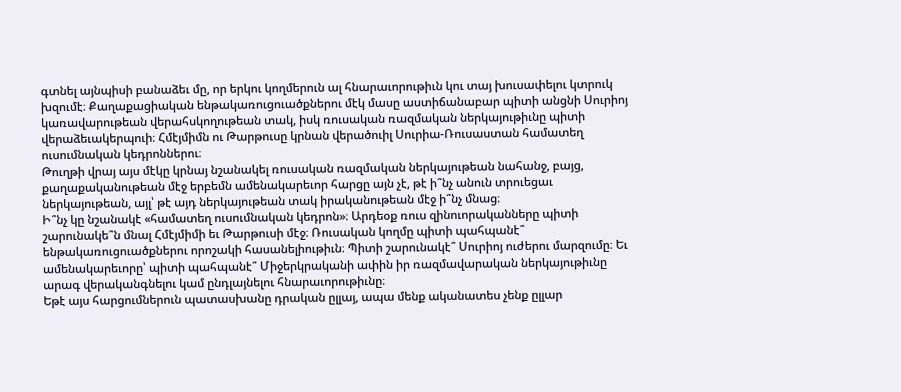գտնել այնպիսի բանաձեւ մը, որ երկու կողմերուն ալ հնարաւորութիւն կու տայ խուսափելու կտրուկ խզումէ։ Քաղաքացիական ենթակառուցուածքներու մէկ մասը աստիճանաբար պիտի անցնի Սուրիոյ կառավարութեան վերահսկողութեան տակ, իսկ ռուսական ռազմական ներկայութիւնը պիտի վերաձեւակերպուի։ Հմէյմիմն ու Թարթուսը կրնան վերածուիլ Սուրիա-Ռուսաստան համատեղ ուսումնական կեդրոններու։
Թուղթի վրայ այս մէկը կրնայ նշանակել ռուսական ռազմական ներկայութեան նահանջ, բայց, քաղաքականութեան մէջ երբեմն ամենակարեւոր հարցը այն չէ, թէ ի՞նչ անուն տրուեցաւ ներկայութեան, այլ՝ թէ այդ ներկայութեան տակ իրականութեան մէջ ի՞նչ մնաց։
Ի՞նչ կը նշանակէ «համատեղ ուսումնական կեդրոն»։ Արդեօք ռուս զինուորականները պիտի շարունակե՞ն մնալ Հմէյմիմի եւ Թարթուսի մէջ։ Ռուսական կողմը պիտի պահպանէ՞ ենթակառուցուածքներու որոշակի հասանելիութիւն։ Պիտի շարունակէ՞ Սուրիոյ ուժերու մարզումը։ Եւ ամենակարեւորը՝ պիտի պահպանէ՞ Միջերկրականի ափին իր ռազմավարական ներկայութիւնը արագ վերականգնելու կամ ընդլայնելու հնարաւորութիւնը։
Եթէ այս հարցումներուն պատասխանը դրական ըլլայ, ապա մենք ականատես չենք ըլլար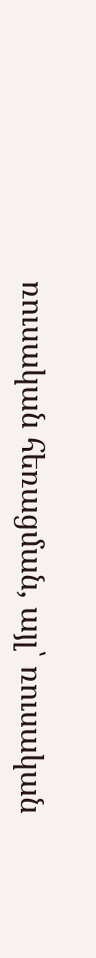ռուսական հեռացման, այլ՝ ռուսական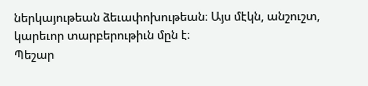ներկայութեան ձեւափոխութեան։ Այս մէկն, անշուշտ, կարեւոր տարբերութիւն մըն է։
Պեշար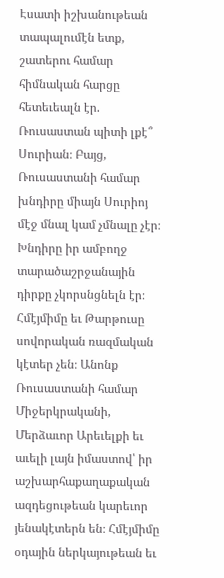Էսատի իշխանութեան տապալումէն ետք, շատերու համար հիմնական հարցը հետեւեալն էր. Ռուսաստան պիտի լքէ՞ Սուրիան։ Բայց, Ռուսաստանի համար խնդիրը միայն Սուրիոյ մէջ մնալ կամ չմնալը չէր։ Խնդիրը իր ամբողջ տարածաշրջանային դիրքը չկորսնցնելն էր։
Հմէյմիմը եւ Թարթուսը սովորական ռազմական կէտեր չեն։ Անոնք Ռուսաստանի համար Միջերկրականի, Մերձաւոր Արեւելքի եւ աւելի լայն իմաստով՝ իր աշխարհաքաղաքական ազդեցութեան կարեւոր յենակէտերն են։ Հմէյմիմը օդային ներկայութեան եւ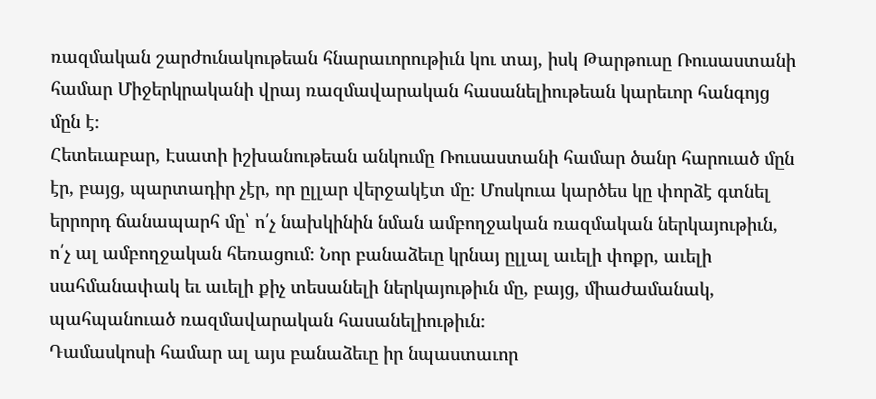ռազմական շարժունակութեան հնարաւորութիւն կու տայ, իսկ Թարթուսը Ռուսաստանի համար Միջերկրականի վրայ ռազմավարական հասանելիութեան կարեւոր հանգոյց մըն է։
Հետեւաբար, Էսատի իշխանութեան անկումը Ռուսաստանի համար ծանր հարուած մըն էր, բայց, պարտադիր չէր, որ ըլլար վերջակէտ մը։ Մոսկուա կարծես կը փորձէ գտնել երրորդ ճանապարհ մը՝ ո՛չ նախկինին նման ամբողջական ռազմական ներկայութիւն, ո՛չ ալ ամբողջական հեռացում։ Նոր բանաձեւը կրնայ ըլլալ աւելի փոքր, աւելի սահմանափակ եւ աւելի քիչ տեսանելի ներկայութիւն մը, բայց, միաժամանակ, պահպանուած ռազմավարական հասանելիութիւն։
Դամասկոսի համար ալ այս բանաձեւը իր նպաստաւոր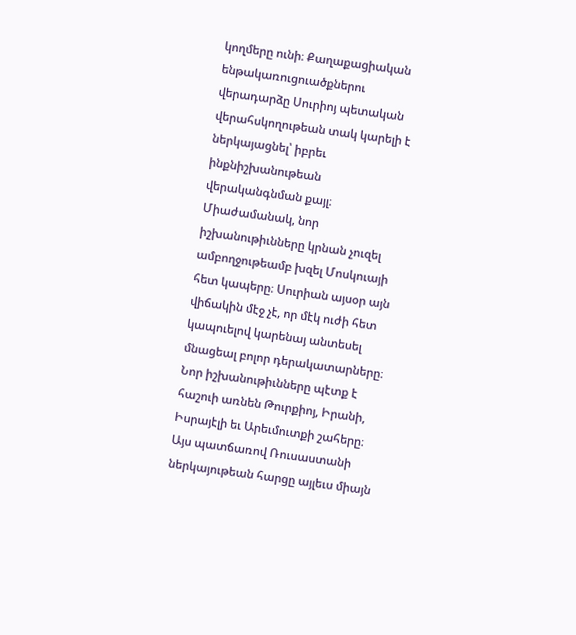կողմերը ունի։ Քաղաքացիական ենթակառուցուածքներու վերադարձը Սուրիոյ պետական վերահսկողութեան տակ կարելի է ներկայացնել՝ իբրեւ ինքնիշխանութեան վերականգնման քայլ։ Միաժամանակ, նոր իշխանութիւնները կրնան չուզել ամբողջութեամբ խզել Մոսկուայի հետ կապերը։ Սուրիան այսօր այն վիճակին մէջ չէ, որ մէկ ուժի հետ կապուելով կարենայ անտեսել մնացեալ բոլոր դերակատարները։
Նոր իշխանութիւնները պէտք է հաշուի առնեն Թուրքիոյ, Իրանի, Իսրայէլի եւ Արեւմուտքի շահերը։ Այս պատճառով Ռուսաստանի ներկայութեան հարցը այլեւս միայն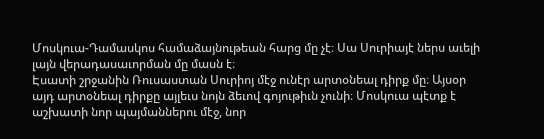Մոսկուա-Դամասկոս համաձայնութեան հարց մը չէ։ Սա Սուրիայէ ներս աւելի լայն վերադասաւորման մը մասն է։
Էսատի շրջանին Ռուսաստան Սուրիոյ մէջ ունէր արտօնեալ դիրք մը։ Այսօր այդ արտօնեալ դիրքը այլեւս նոյն ձեւով գոյութիւն չունի։ Մոսկուա պէտք է աշխատի նոր պայմաններու մէջ, նոր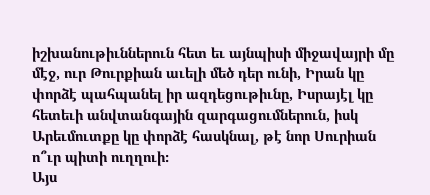իշխանութիւններուն հետ եւ այնպիսի միջավայրի մը մէջ, ուր Թուրքիան աւելի մեծ դեր ունի, Իրան կը փորձէ պահպանել իր ազդեցութիւնը, Իսրայէլ կը հետեւի անվտանգային զարգացումներուն, իսկ Արեւմուտքը կը փորձէ հասկնալ, թէ նոր Սուրիան ո՞ւր պիտի ուղղուի։
Այս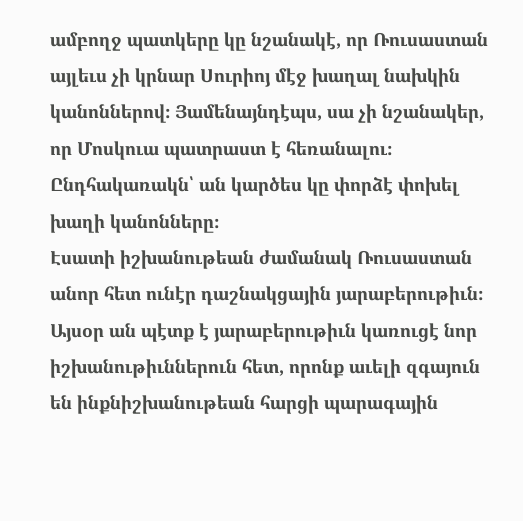ամբողջ պատկերը կը նշանակէ, որ Ռուսաստան այլեւս չի կրնար Սուրիոյ մէջ խաղալ նախկին կանոններով։ Յամենայնդէպս, սա չի նշանակեր, որ Մոսկուա պատրաստ է հեռանալու։ Ընդհակառակն՝ ան կարծես կը փորձէ փոխել խաղի կանոնները։
Էսատի իշխանութեան ժամանակ Ռուսաստան անոր հետ ունէր դաշնակցային յարաբերութիւն։ Այսօր ան պէտք է յարաբերութիւն կառուցէ նոր իշխանութիւններուն հետ, որոնք աւելի զգայուն են ինքնիշխանութեան հարցի պարագային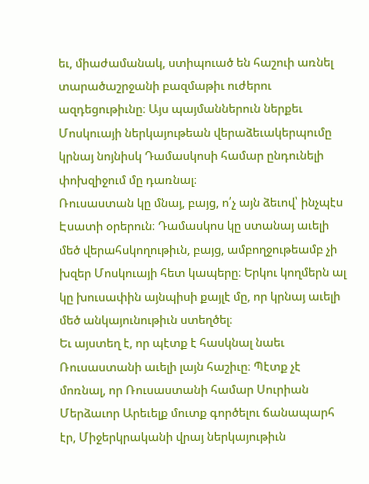եւ, միաժամանակ, ստիպուած են հաշուի առնել տարածաշրջանի բազմաթիւ ուժերու ազդեցութիւնը։ Այս պայմաններուն ներքեւ Մոսկուայի ներկայութեան վերաձեւակերպումը կրնայ նոյնիսկ Դամասկոսի համար ընդունելի փոխզիջում մը դառնալ։
Ռուսաստան կը մնայ, բայց, ո՛չ այն ձեւով՝ ինչպէս Էսատի օրերուն։ Դամասկոս կը ստանայ աւելի մեծ վերահսկողութիւն, բայց, ամբողջութեամբ չի խզեր Մոսկուայի հետ կապերը։ Երկու կողմերն ալ կը խուսափին այնպիսի քայլէ մը, որ կրնայ աւելի մեծ անկայունութիւն ստեղծել։
Եւ այստեղ է, որ պէտք է հասկնալ նաեւ Ռուսաստանի աւելի լայն հաշիւը։ Պէտք չէ մոռնալ, որ Ռուսաստանի համար Սուրիան Մերձաւոր Արեւելք մուտք գործելու ճանապարհ էր, Միջերկրականի վրայ ներկայութիւն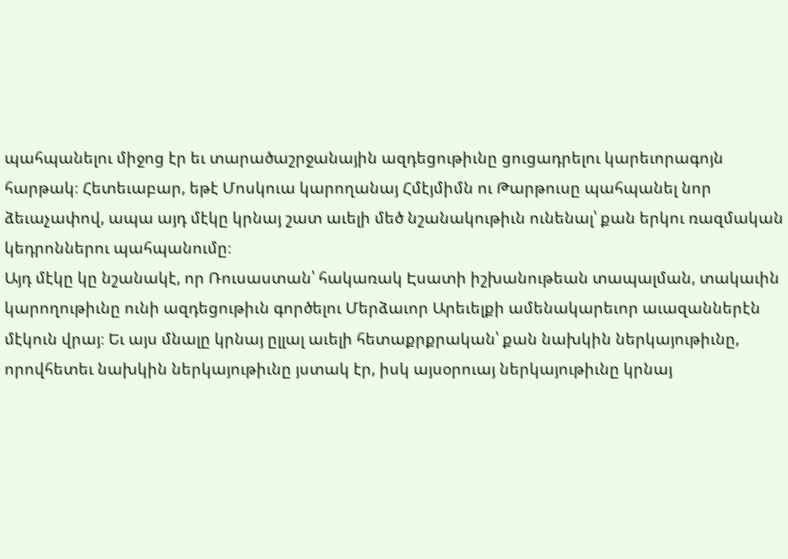պահպանելու միջոց էր եւ տարածաշրջանային ազդեցութիւնը ցուցադրելու կարեւորագոյն հարթակ։ Հետեւաբար, եթէ Մոսկուա կարողանայ Հմէյմիմն ու Թարթուսը պահպանել նոր ձեւաչափով, ապա այդ մէկը կրնայ շատ աւելի մեծ նշանակութիւն ունենալ՝ քան երկու ռազմական կեդրոններու պահպանումը։
Այդ մէկը կը նշանակէ, որ Ռուսաստան՝ հակառակ Էսատի իշխանութեան տապալման, տակաւին կարողութիւնը ունի ազդեցութիւն գործելու Մերձաւոր Արեւելքի ամենակարեւոր աւազաններէն մէկուն վրայ։ Եւ այս մնալը կրնայ ըլլալ աւելի հետաքրքրական՝ քան նախկին ներկայութիւնը, որովհետեւ նախկին ներկայութիւնը յստակ էր, իսկ այսօրուայ ներկայութիւնը կրնայ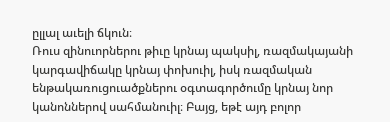ըլլալ աւելի ճկուն։
Ռուս զինուորներու թիւը կրնայ պակսիլ, ռազմակայանի կարգավիճակը կրնայ փոխուիլ, իսկ ռազմական ենթակառուցուածքներու օգտագործումը կրնայ նոր կանոններով սահմանուիլ։ Բայց, եթէ այդ բոլոր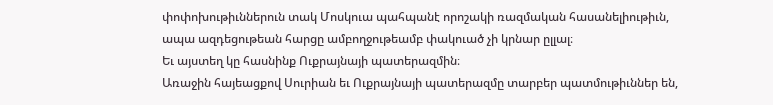փոփոխութիւններուն տակ Մոսկուա պահպանէ որոշակի ռազմական հասանելիութիւն, ապա ազդեցութեան հարցը ամբողջութեամբ փակուած չի կրնար ըլլալ։
Եւ այստեղ կը հասնինք Ուքրայնայի պատերազմին։
Առաջին հայեացքով Սուրիան եւ Ուքրայնայի պատերազմը տարբեր պատմութիւններ են,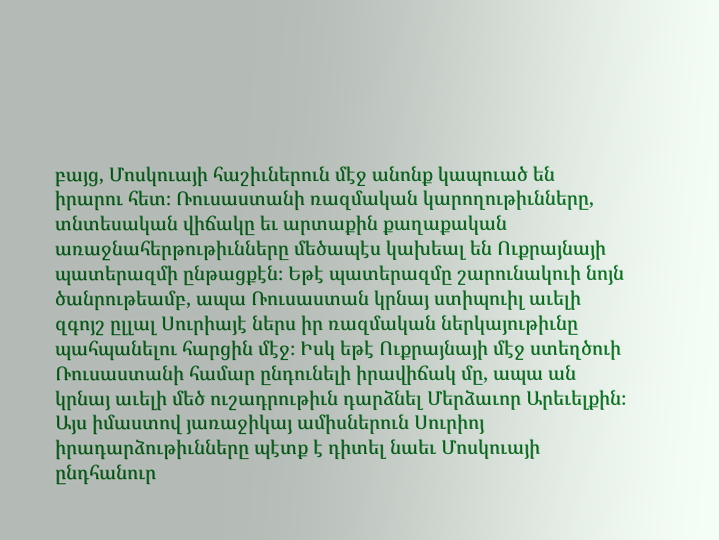բայց, Մոսկուայի հաշիւներուն մէջ անոնք կապուած են իրարու հետ։ Ռուսաստանի ռազմական կարողութիւնները, տնտեսական վիճակը եւ արտաքին քաղաքական առաջնահերթութիւնները մեծապէս կախեալ են Ուքրայնայի պատերազմի ընթացքէն։ Եթէ պատերազմը շարունակուի նոյն ծանրութեամբ, ապա Ռուսաստան կրնայ ստիպուիլ աւելի զգոյշ ըլլալ Սուրիայէ ներս իր ռազմական ներկայութիւնը պահպանելու հարցին մէջ։ Իսկ եթէ Ուքրայնայի մէջ ստեղծուի Ռուսաստանի համար ընդունելի իրավիճակ մը, ապա ան կրնայ աւելի մեծ ուշադրութիւն դարձնել Մերձաւոր Արեւելքին։ Այս իմաստով յառաջիկայ ամիսներուն Սուրիոյ իրադարձութիւնները պէտք է դիտել նաեւ Մոսկուայի ընդհանուր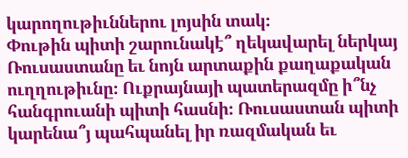կարողութիւններու լոյսին տակ։
Փութին պիտի շարունակէ՞ ղեկավարել ներկայ Ռուսաստանը եւ նոյն արտաքին քաղաքական ուղղութիւնը։ Ուքրայնայի պատերազմը ի՞նչ հանգրուանի պիտի հասնի։ Ռուսաստան պիտի կարենա՞յ պահպանել իր ռազմական եւ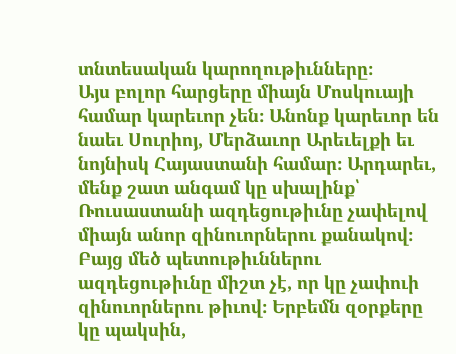տնտեսական կարողութիւնները։
Այս բոլոր հարցերը միայն Մոսկուայի համար կարեւոր չեն։ Անոնք կարեւոր են նաեւ Սուրիոյ, Մերձաւոր Արեւելքի եւ նոյնիսկ Հայաստանի համար։ Արդարեւ, մենք շատ անգամ կը սխալինք՝ Ռուսաստանի ազդեցութիւնը չափելով միայն անոր զինուորներու քանակով։ Բայց մեծ պետութիւններու ազդեցութիւնը միշտ չէ, որ կը չափուի զինուորներու թիւով։ Երբեմն զօրքերը կը պակսին,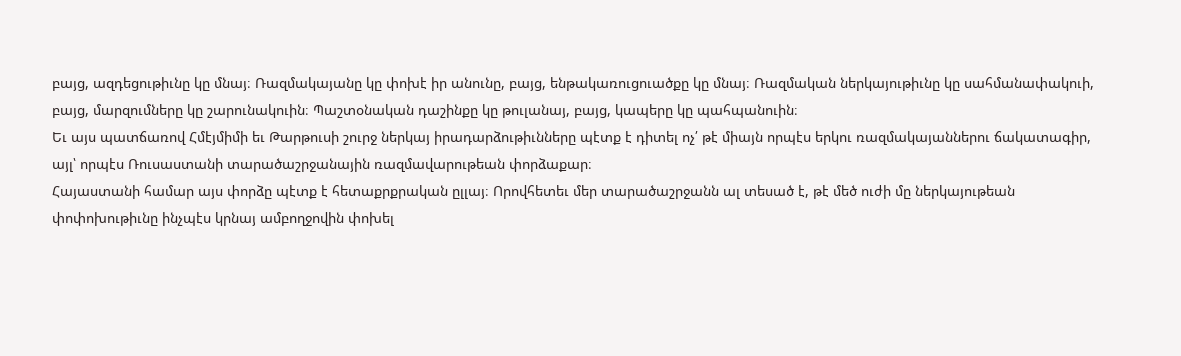բայց, ազդեցութիւնը կը մնայ։ Ռազմակայանը կը փոխէ իր անունը, բայց, ենթակառուցուածքը կը մնայ։ Ռազմական ներկայութիւնը կը սահմանափակուի, բայց, մարզումները կը շարունակուին։ Պաշտօնական դաշինքը կը թուլանայ, բայց, կապերը կը պահպանուին։
Եւ այս պատճառով Հմէյմիմի եւ Թարթուսի շուրջ ներկայ իրադարձութիւնները պէտք է դիտել ոչ՛ թէ միայն որպէս երկու ռազմակայաններու ճակատագիր, այլ՝ որպէս Ռուսաստանի տարածաշրջանային ռազմավարութեան փորձաքար։
Հայաստանի համար այս փորձը պէտք է հետաքրքրական ըլլայ։ Որովհետեւ մեր տարածաշրջանն ալ տեսած է, թէ մեծ ուժի մը ներկայութեան փոփոխութիւնը ինչպէս կրնայ ամբողջովին փոխել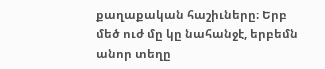քաղաքական հաշիւները։ Երբ մեծ ուժ մը կը նահանջէ, երբեմն անոր տեղը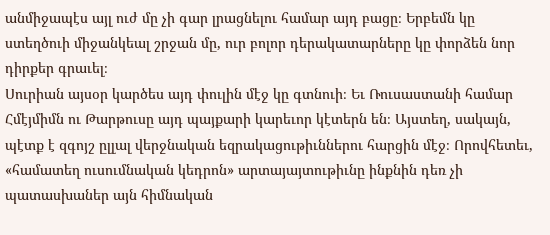անմիջապէս այլ ուժ մը չի գար լրացնելու համար այդ բացը։ Երբեմն կը ստեղծուի միջանկեալ շրջան մը, ուր բոլոր դերակատարները կը փորձեն նոր դիրքեր գրաւել։
Սուրիան այսօր կարծես այդ փուլին մէջ կը գտնուի։ Եւ Ռուսաստանի համար Հմէյմիմն ու Թարթուսը այդ պայքարի կարեւոր կէտերն են։ Այստեղ, սակայն, պէտք է զգոյշ ըլլալ վերջնական եզրակացութիւններու հարցին մէջ։ Որովհետեւ, «համատեղ ուսումնական կեդրոն» արտայայտութիւնը ինքնին դեռ չի պատասխաներ այն հիմնական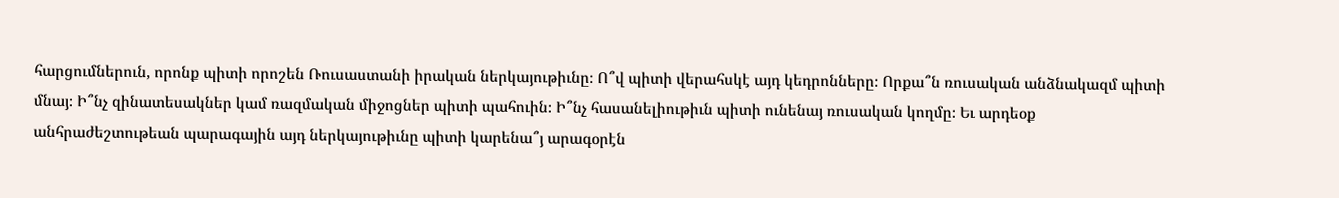հարցումներուն, որոնք պիտի որոշեն Ռուսաստանի իրական ներկայութիւնը։ Ո՞վ պիտի վերահսկէ այդ կեդրոնները։ Որքա՞ն ռուսական անձնակազմ պիտի մնայ։ Ի՞նչ զինատեսակներ կամ ռազմական միջոցներ պիտի պահուին։ Ի՞նչ հասանելիութիւն պիտի ունենայ ռուսական կողմը։ Եւ արդեօք անհրաժեշտութեան պարագային այդ ներկայութիւնը պիտի կարենա՞յ արագօրէն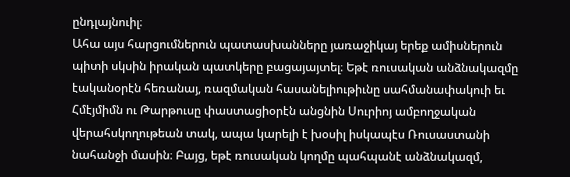ընդլայնուիլ։
Ահա այս հարցումներուն պատասխանները յառաջիկայ երեք ամիսներուն պիտի սկսին իրական պատկերը բացայայտել։ Եթէ ռուսական անձնակազմը էականօրէն հեռանայ, ռազմական հասանելիութիւնը սահմանափակուի եւ Հմէյմիմն ու Թարթուսը փաստացիօրէն անցնին Սուրիոյ ամբողջական վերահսկողութեան տակ, ապա կարելի է խօսիլ իսկապէս Ռուսաստանի նահանջի մասին։ Բայց, եթէ ռուսական կողմը պահպանէ անձնակազմ,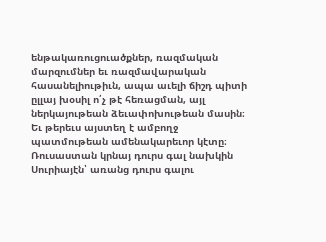ենթակառուցուածքներ, ռազմական մարզումներ եւ ռազմավարական հասանելիութիւն, ապա աւելի ճիշդ պիտի ըլլայ խօսիլ ո՛չ թէ հեռացման, այլ ներկայութեան ձեւափոխութեան մասին։ Եւ թերեւս այստեղ է ամբողջ պատմութեան ամենակարեւոր կէտը։ Ռուսաստան կրնայ դուրս գալ նախկին Սուրիայէն՝ առանց դուրս գալու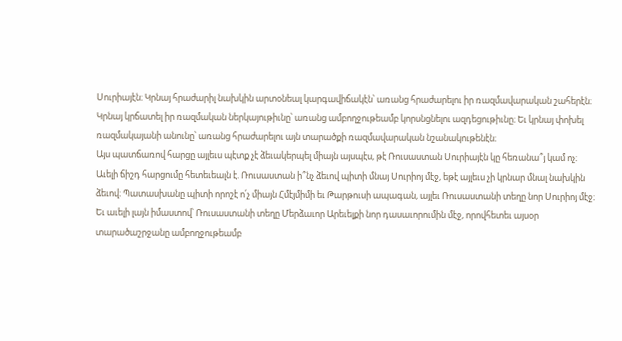Սուրիայէն։ Կրնայ հրաժարիլ նախկին արտօնեալ կարգավիճակէն՝ առանց հրաժարելու իր ռազմավարական շահերէն։ Կրնայ կրճատել իր ռազմական ներկայութիւնը՝ առանց ամբողջութեամբ կորսնցնելու ազդեցութիւնը։ Եւ կրնայ փոխել ռազմակայանի անունը՝ առանց հրաժարելու այն տարածքի ռազմավարական նշանակութենէն։
Այս պատճառով հարցը այլեւս պէտք չէ ձեւակերպել միայն այսպէս, թէ Ռուսաստան Սուրիայէն կը հեռանա՞յ կամ ոչ։ Աւելի ճիշդ հարցումը հետեւեալն է. Ռուսաստան ի՞նչ ձեւով պիտի մնայ Սուրիոյ մէջ, եթէ այլեւս չի կրնար մնալ նախկին ձեւով։ Պատասխանը պիտի որոշէ ո՛չ միայն Հմէյմիմի եւ Թարթուսի ապագան, այլեւ Ռուսաստանի տեղը նոր Սուրիոյ մէջ։ Եւ աւելի լայն իմաստով՝ Ռուսաստանի տեղը Մերձաւոր Արեւելքի նոր դասաւորումին մէջ, որովհետեւ այսօր տարածաշրջանը ամբողջութեամբ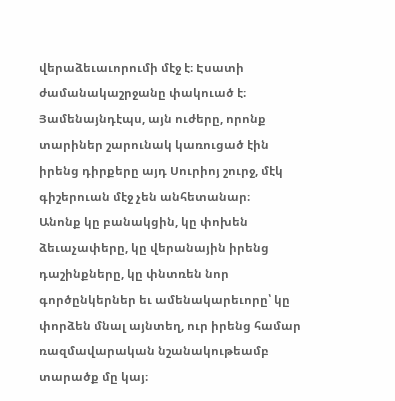վերաձեւաւորումի մէջ է։ Էսատի ժամանակաշրջանը փակուած է։ Յամենայնդէպս, այն ուժերը, որոնք տարիներ շարունակ կառուցած էին իրենց դիրքերը այդ Սուրիոյ շուրջ, մէկ գիշերուան մէջ չեն անհետանար։
Անոնք կը բանակցին, կը փոխեն ձեւաչափերը, կը վերանային իրենց դաշինքները, կը փնտռեն նոր գործընկերներ եւ ամենակարեւորը՝ կը փորձեն մնալ այնտեղ, ուր իրենց համար ռազմավարական նշանակութեամբ տարածք մը կայ։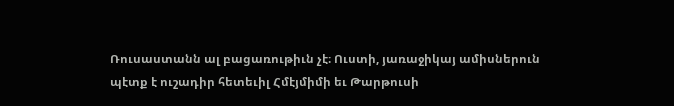Ռուսաստանն ալ բացառութիւն չէ։ Ուստի, յառաջիկայ ամիսներուն պէտք է ուշադիր հետեւիլ Հմէյմիմի եւ Թարթուսի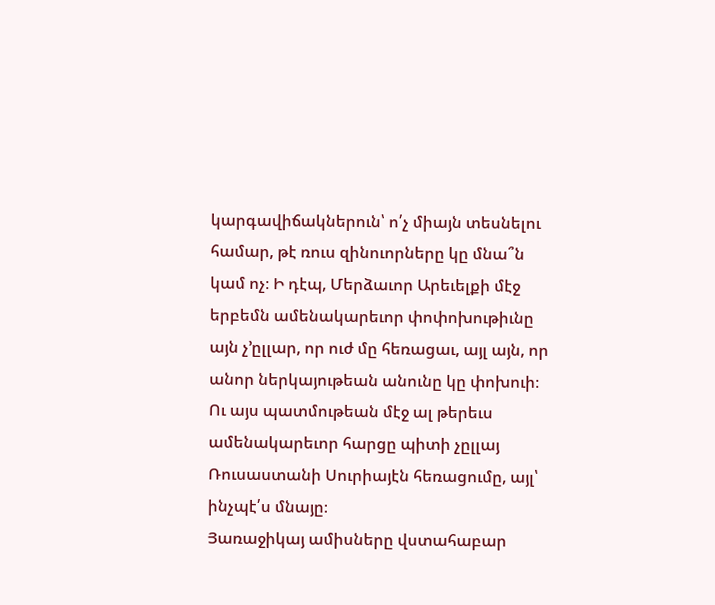կարգավիճակներուն՝ ո՛չ միայն տեսնելու համար, թէ ռուս զինուորները կը մնա՞ն կամ ոչ։ Ի դէպ, Մերձաւոր Արեւելքի մէջ երբեմն ամենակարեւոր փոփոխութիւնը այն չ՚ըլլար, որ ուժ մը հեռացաւ, այլ այն, որ անոր ներկայութեան անունը կը փոխուի։ Ու այս պատմութեան մէջ ալ թերեւս ամենակարեւոր հարցը պիտի չըլլայ Ռուսաստանի Սուրիայէն հեռացումը, այլ՝ ինչպէ՛ս մնայը։
Յառաջիկայ ամիսները վստահաբար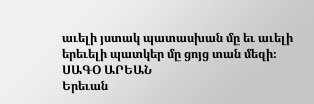աւելի յստակ պատասխան մը եւ աւելի երեւելի պատկեր մը ցոյց տան մեզի։
ՍԱԳՕ ԱՐԵԱՆ
Երեւան